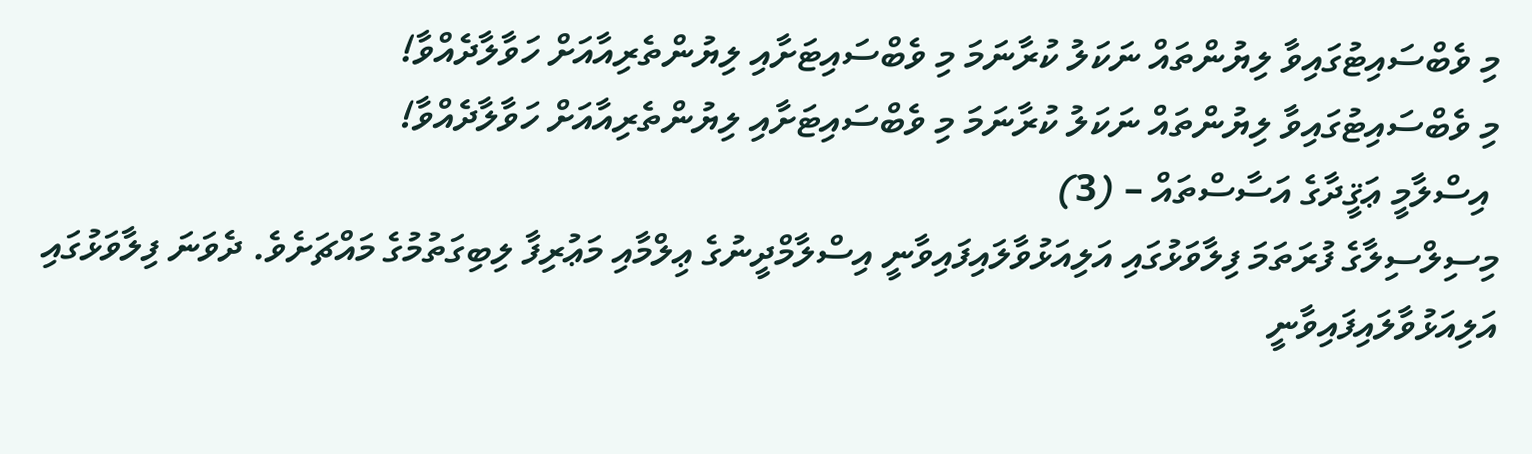މި ވެބްސައިޓުގައިވާ ލިޔުންތައް ނަކަލު ކުރާނަމަ މި ވެބްސައިޓަށާއި ލިޔުންތެރިއާއަށް ހަވާލާދެއްވާ!
މި ވެބްސައިޓުގައިވާ ލިޔުންތައް ނަކަލު ކުރާނަމަ މި ވެބްސައިޓަށާއި ލިޔުންތެރިއާއަށް ހަވާލާދެއްވާ!
 އިސްލާމީ ޢަޤީދާގެ އަސާސްތައް – (3)
މިސިލްސިލާގެ ފުރަތަމަ ފިލާވަޅުގައި އަލިއަޅުވާލައިފައިވާނީ އިސްލާމްދީނުގެ ޢިލްމާއި މަޢުރިފާ ލިބިގަތުމުގެ މައްޗަށެވެ. ދެވަނަ ފިލާވަޅުގައި އަލިއަޅުވާލައިފައިވާނީ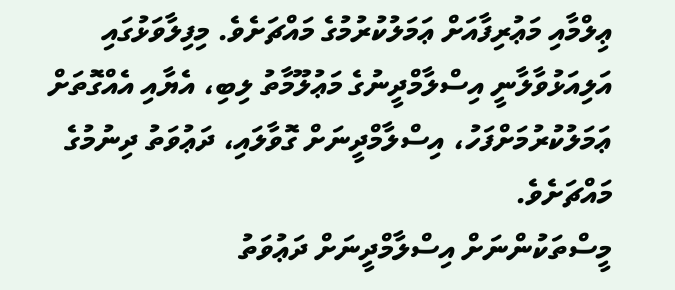ޢިލްމާއި މަޢުރިފާއަށް ޢަމަލުކުރުމުގެ މައްޗަށެވެ. މިފިލާވަޅުގައި އަލިއަޅުވާލާނީ އިސްލާމްދީނުގެ މަޢުލޫމާތު ލިބި، އެޔާއި އެއްގޮތަށް ޢަމަލުކުރުމަށްފަހު، އިސްލާމްދީނަށް ގޮވާލައި، ދަޢުވަތު ދިނުމުގެ މައްޗަށެވެ.
މީސްތަކުންނަށް އިސްލާމްދީނަށް ދަޢުވަތު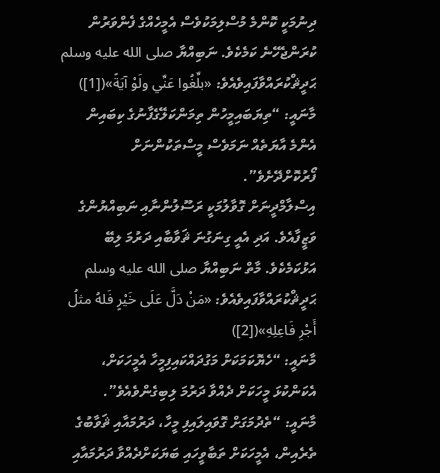ދިނުމަކީ ކޮންމެ މުސްލިމަކުވެސް އެމީހެއްގެ ފެންވަރުން ކުރަންޖެހޭނެ ކަމެކެވެ. ނަބިއްޔާ صلى الله عليه وسلم ޙަދީޘްކުރައްވާފައިވެއެވެ: «بلِّغُوا عَنِّي ولَوْ آيَةً»([1])
މާނައީ: “ތިޔަބައިމީހުން ތިމަންކަލޭގެފާނުގެ ކިބައިން އެންމެ އާޔަތެއް ނަމަވެސް މީސްތަކުންނަށް ފޯރުކޮށްދޭށެވެ”.
އިސްލާމްދީނަށް ގޮވާލުމަކީ ރަސޫލުންނާއި ނަބިއްޔުންގެ ވަޒީފާއެވެ. އަދި އެއީ ގިނަގުނަ ޘަވާބާއި ދަރުމަ ލިބޭ އަޅުކަމެކެވެ. މާތް ނަބިއްޔާ صلى الله عليه وسلم ޙަދީޘްކުރައްވާފައިވެއެވެ: «مَنْ دَلَّ عَلَى خَيْرٍ فَلهُ مثلُ أَجْرِ فَاعِلِهِ»([2])
މާނައީ: “ހެޔޮކަމަކަށް މަގުދައްކައިފިމީހާ އެމީހަކަށް، އެކަންކުޅަ މީހަކަށް ދެއްވާ ދަރުމަ ލިބިގެންވެއެވެ”.
މާނައީ: “ތެދުމަގަށް ގޮވައިލައިފި މީހާ، ދަރުމައާއި ޘަވާބުގެ ތެރެއިން، އެމީހަކަށް ތަބާވީހައި ބަޔަކަށްދެއްވާ ދަރުމައާއި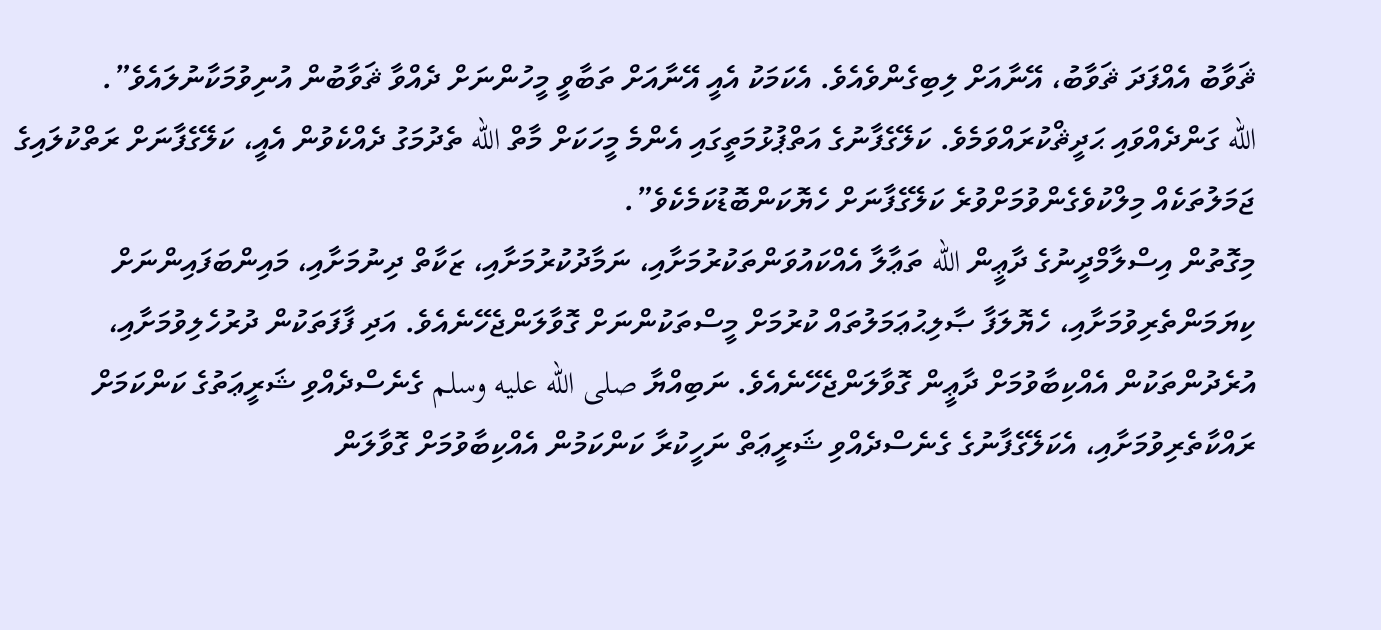ޘަވާބު އެއްފަދަ ޘަވާބު، އޭނާއަށް ލިބިގެންވެއެވެ. އެކަމަކު އެއީ އޭނާއަށް ތަބާވީ މީހުންނަށް ދެއްވާ ޘަވާބުން އުނިވުމަކާނުލައެވެ”.
الله ގަންދެއްވައި ޙަދީޘްކުރައްވަމެވެ. ކަލޭގެފާނުގެ އަތްޕުޅުމަތީގައި އެންމެ މީހަކަށް މާތް الله ތެދުމަގު ދެއްކެވުން އެއީ، ކަލޭގެފާނަށް ރަތްކުލައިގެ ޖަމަލުތަކެއް މިލްކުވެގެންވުމަށްވުރެ ކަލޭގެފާނަށް ހެޔޮކަންބޮޑުކަމެކެވެ”.
މިގޮތުން އިސްލާމްދީނުގެ ދާޢީން الله ތަޢާލާ އެއްކައުވަންތަކުރުމަށާއި، ނަމާދުކުރުމަށާއި، ޒަކާތް ދިނުމަށާއި، މައިންބަފައިންނަށް ކިޔަމަންތެރިވުމަށާއި، ހެޔޮލަފާ ޞާލިޙުޢަމަލުތައް ކުރުމަށް މީސްތަކުންނަށް ގޮވާލަންޖެހޭނެއެވެ. އަދި ފާފަތަކުން ދުރުހެލިވުމަށާއި، އުރެދުންތަކުން އެއްކިބާވުމަށް ދާޢީން ގޮވާލަންޖެހޭނެއެވެ. ނަބިއްޔާ صلى الله عليه وسلم ގެނެސްދެއްވި ޝަރީޢަތުގެ ކަންކަމަށް ރައްކާތެރިވުމަށާއި، އެކަލޭގެފާނުގެ ގެނެސްދެއްވި ޝަރީޢަތް ނަހީކުރާ ކަންކަމުން އެއްކިބާވުމަށް ގޮވާލަން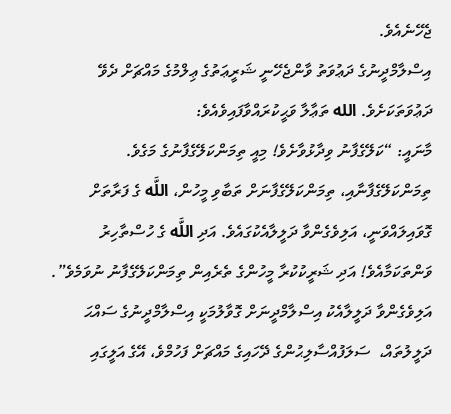ޖެހޭނެއެވެ.
އިސްލާމްދީނުގެ ދަޢުވަތު ވާންޖެހޭނީ ޝަރީޢަތުގެ ޢިލްމުގެ މައްޗަށް ދެވޭ ދަޢުވަތަކަށެވެ. الله ތަޢާލާ ވަޙީކުރައްވާފައިވެއެވެ:
މާނައީ: “ކަލޭގެފާނު ވިދާޅުވާށެވެ! މިއީ ތިމަންކަލޭގެފާނުގެ މަގެވެ. ތިމަންކަލޭގެފާނާއި، ތިމަންކަލޭގެފާނަށް ތަބާވި މީހުން، اللَّه ގެ ފަރާތަށް ގޮވައިލައްވަނީ، އަލިވެގެންވާ ދަލީލާއެކުގައެވެ. އަދި اللَّه ގެ ހުސްތާހިރު ވަންތަކަމާއެވެ! އަދި ޝަރީކުކުރާ މީހުންގެ ތެރެއިން ތިމަންކަލޭގެފާނު ނުވަމެވެ”.
އަލިވެގެންވާ ދަލީލާއެކު އިސްލާމްދީނަށް ގޮވާލުމަކީ އިސްލާމްދީނުގެ ސައްޙަ ދަލީލުތައް،  ސަލަފުއްސާލިޙުންގެ ދޭހައިގެ މައްޗަށް ފަހުމްވެ، އޭގެ އަލީގައި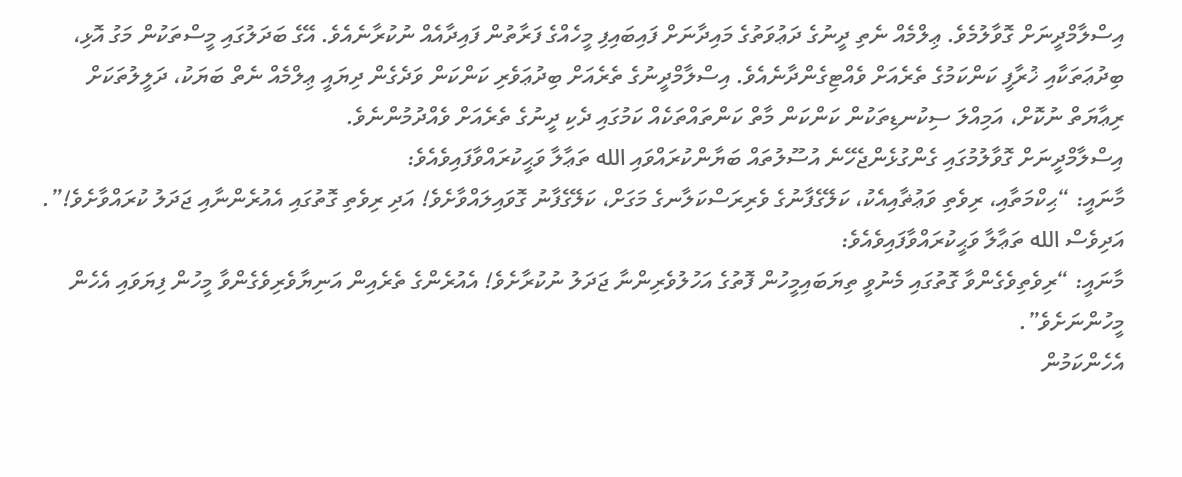އިސްލާމްދީނަށް ގޮވާލުމެވެ. ޢިލްމެއް ނެތި ދީނުގެ ދަޢުވަތުގެ މައިދާނަށް ފައިބައިފި މީހެއްގެ ފަރާތުން ފައިދާއެއް ނުކުރާނެއެވެ. އޭގެ ބަދަލުގައި މީސްތަކުން މަގު އޮޅި، ބިދުޢަތަކާއި ޚުރާފީ ކަންކަމުގެ ތެރެއަށް ވެއްޓިގެންދާނެއެވެ. އިސްލާމްދީނުގެ ތެރެއަށް ބިދުޢަވެރި ކަންކަން ވަދެގެން ދިޔައީ ޢިލްމެއް ނެތް ބަޔަކު، ދަލީލުތަކަށް ރިޢާޔަތް ނުކޮށް، އަމިއްލަ ސިކުނޑިތަކުން ކަންކަން މާތް ކަންތައްތަކެއް ކަމުގައި ދެކި ދީނުގެ ތެރެއަށް ވެއްދުމުންނެވެ.
އިސްލާމްދީނަށް ގޮވާލުމުގައި ގެންގުޅެންޖެހޭނެ އުސޫލުތައް ބަޔާންކުރައްވައި الله ތަޢާލާ ވަޙީކުރައްވާފައިވެއެވެ:
މާނައީ: “ޙިކްމަތާއި، ރިވެތި ވަޢުޡާއިއެކު، ކަލޭގެފާނުގެ ވެރިރަސްކަލާނގެ މަގަށް، ކަލޭގެފާނު ގޮވައިލައްވާށެވެ! އަދި ރިވެތި ގޮތުގައި އެއުރެންނާއި ޖަދަލު ކުރައްވާށެވެ!”.
އަދިވެސް الله ތަޢާލާ ވަޙީކުރައްވާފައިވެއެވެ:
މާނައީ: “ރިވެތިވެގެންވާ ގޮތުގައި މެނުވީ ތިޔަބައިމީހުން ފޮތުގެ އަހުލުވެރިންނާ ޖަދަލު ނުކުރާށެވެ! އެއުރެންގެ ތެރެއިން އަނިޔާވެރިވެގެންވާ މީހުން ފިޔަވައި އެހެން މީހުންނަށެވެ”.
އެހެންކަމުން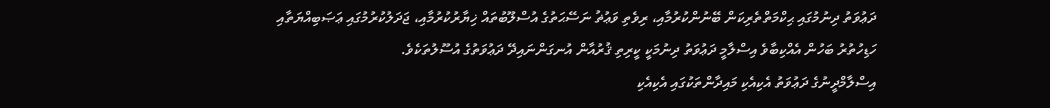ދަޢުވަތު ދިނުމުގައި ޙިކްމަތްތެރިކަން ބޭނުންކުރުމާއި، ރިވެތި ވަޢުޡު ނަސޭޙަތުގެ އުސްލޫބުތައް ޚިޔާރުކުރުމާއި، ޖަދަލުކުރުމުގައި ޢަޞަބިއްޔަތާއި ހަޑިހުތުރު ބަހުން އެއްކިބާވެ އިސްލާމީ ދަޢުވަތު ދިނުމަކީ ކީރިތި ޤުރުއާން އުނގަންނައިދޭ ދަޢުވަތުގެ އުސޫލުތަކެވެ.
އިސްލާމްދީނުގެ ދަޢުވަތު އެކިއެކި މައިދާންތަކުގައި އެކިއެކި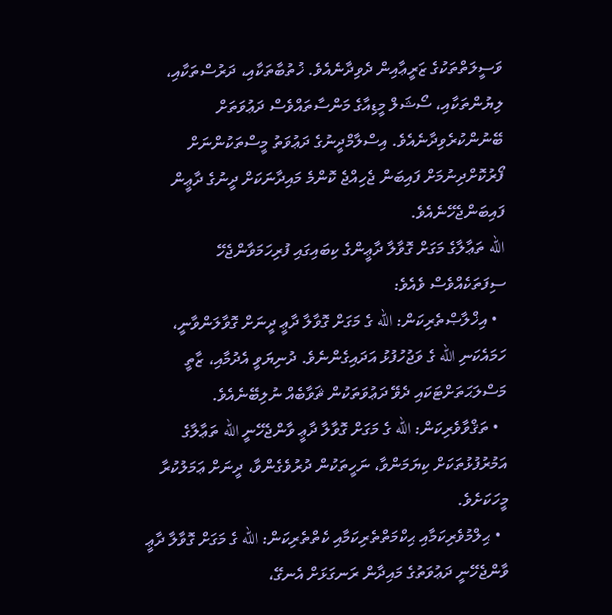ވަސީލަތްތަކުގެ ޒަރީޢާއިން ދެވިދާނެއެވެ. ޚުތުބާތަކާއި، ދަރުސްތަކާއި، ލިޔުންތަކާއި، ސޯޝަލް މީޑިއާގެ މަންސާތައްވެސް ދަޢުވަތަށް ބޭނުންކުރެވިދާނެއެވެ. އިސްލާމްދީނުގެ ދަޢުވަތު މީސްތަކުންނަށް ފޯރުކޮށްދިނުމަށް ފައިބަން ޖެހިއްޖެ ކޮންމެ މައިދާނަކަށް ދީނުގެ ދާޢީން ފައިބަންޖެހޭނެއެވެ.
الله ތަޢާލާގެ މަގަށް ގޮވާލާ ދާޢީންގެ ކިބައިގައި ފުރިހަމަވާންޖެހޭ ސިފަތަކެއްވެސް ވެއެވެ:
  • އިޚްލާޞްތެރިކަން: الله ގެ މަގަށް ގޮވާލާ ދާޢީ ދީނަށް ގޮވާލަންވާނީ، ހަމައެކަނި الله ގެ ވަޖުހުފުޅު އަދައިގެންނެވެ. ދުނިޔަވީ އެދުމާއި، ޒާތީ މަސްލަޙަތަށްޓަކައި ދެވޭ ދަޢުވަތަކުން ޘަވާބެއް ނުލިބޭނެއެވެ.
  • ތަޤްވާވެރިކަން: الله ގެ މަގަށް ގޮވާލާ ދާޢީ ވާންޖެހޭނީ الله ތަޢާލާގެ އަމުރުފުޅުތަކަށް ކިޔަމަންވާ، ނަހީތަކުން ދުރުވެގެންވާ، ދީނަށް ޢަމަލުކުރާ މީހަކަށެވެ.
  • ޙިލްމުވެރިކަމާއި ޙިކްމަތްތެރިކަމާއި ކެތްތެރިކަން: الله ގެ މަގަށް ގޮވާލާ ދާޢީ ވާންޖެހޭނީ ދަޢުވަތުގެ މައިދާން ރަނގަޅަށް އެނގޭ،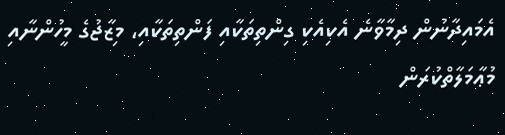އެމައިދާނުން ދިމާވާނެ އެކިއެކި ގިންތިތަކާއި ފަންތިތަކާއި، މިޒާޖުގެ މީހުންނާއި މުޢާމަލާތްކުރަން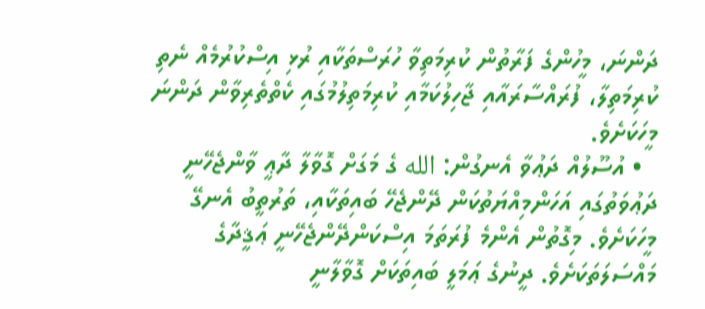ދަންނަ، މީހުންގެ ފަރާތުން ކުރިމަތިވާ ހުރަސްތަކާއި ރުޅި އިސްކުރުމެއް ނެތި ކުރިމަތިލާ، ފުރައްސާރައާއި ޖާހިލުކަމާއި ކުރިމަތިލުމުގައި ކެތްތެރިވާން ދަންނަ މީހަކަށެވެ.
  • އުސޫލުއް ދަޢުވާ އެނގުން: الله ގެ މަގަށް ގޮވާލާ ދާޢީ ވާންޖެހޭނީ ދަޢުވަތުގައި އަހަންމިއްޔަތުކަން ދޭންޖެހޭ ބައިތަކާއި، ތަރުތީބު އެނގޭ މީހަކަށެވެ. މިގޮތުން އެންމެ ފުރަތަމަ އިސްކަންދޭންޖެހޭނީ ޢަޤީދާގެ މައްސަލަތަކަށެވެ. ދީނުގެ ޢަމަލީ ބައިތަކަށް ގޮވާލާނީ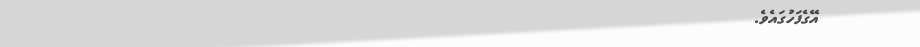އޭގެފަހުގައެވެ.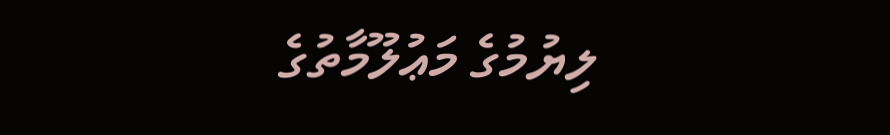ލިޔުމުގެ މަޢުލޫމާތުގެ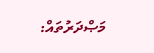މަޞްދަރުތައް: